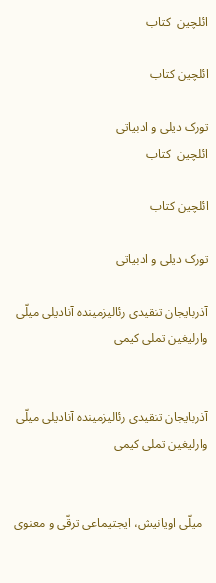ائلچین  کتاب

ائلچین کتاب

تورک دیلی و ادبیاتی
ائلچین  کتاب

ائلچین کتاب

تورک دیلی و ادبیاتی

آذربایجان تنقیدی رئالیزمینده آنادیلی میلّی وارلیغین تملی کیمی


آذربایجان تنقیدی رئالیزمینده آنادیلی میلّی وارلیغین تملی کیمی


  میلّی اویانیش، ایجتیماعی ترقّی و معنوی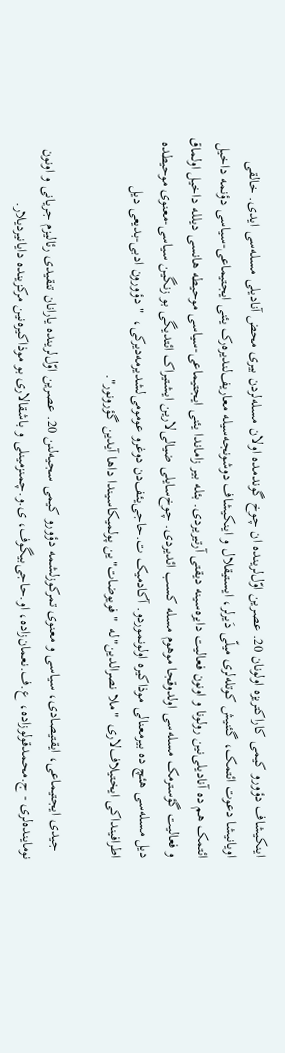اینکیشاف دؤورو کیمی کاراکتریزه اولونان 20. عصرین اوّل‌لرینده ان چوخ گوندمده اولان مسله‌لردن بیری محض آنادیلی مسله‌سی ایدی. خالقی اویانیشا دعوت ائتمک، گئنیش کوتله‌لری میلّی دَیرلر، ایستیقلال و اینکیشاف دوشونجه‌سیله معاریف‌لندیره‌رک یئنی ایجتیماعی-سیاسی دؤنمه داخیل ائتمک هم ده آنادیلی‌نین رولونا و اونون فعالیت دایره‌سینه دیقتی آرتیریردی. بئله بیر زاماندا یئنی ایجتیماعی-سیاسی موحیطه هانسی دیلله داخیل اولماق و فعالیت گؤسترمک مسله‌سی اولدوقجا موهوم مسله کسب ائدیردی. چوخ‌سایلی ضیالی‌لارین ایشتیراک ائتدیگی بو زنگین سیاسی-معنوی موحیطده دیل مسله‌سی هئچ ده بیرمعنالی موذاکیره اولونموردو. آکادمیک ت.حاجی‌یئف‌دن دوغرو عومومی‌لشدیرمه‌دیرکی،  " دؤورون ادبی-بدیعی دیل اطرافینداکی ایختیلاف‌لاری  "ملا نصرالدین"له  "فویوضات‌"ین پولمیکاسیندا داها آیدین گؤرونور‌".

  جیدی ایجتیماعی، ایقتیصادی، سیاسی و معنوی تمرکوزلشمه دؤورو کیمی سجیه‌لنن 20. عصرین اوّل‌لرینده یارانان تنقیدی رئالیزم جریانی و اونون نوماینده‌لری - ج.محمدقولوزاده، ع.ف.نعمان‌زاده، او.حاجی‌بیگوف، ی.و.چمنزمینلی و باشقالاری بو موذاکیره‌نین مرکزینده دایانیردیلار.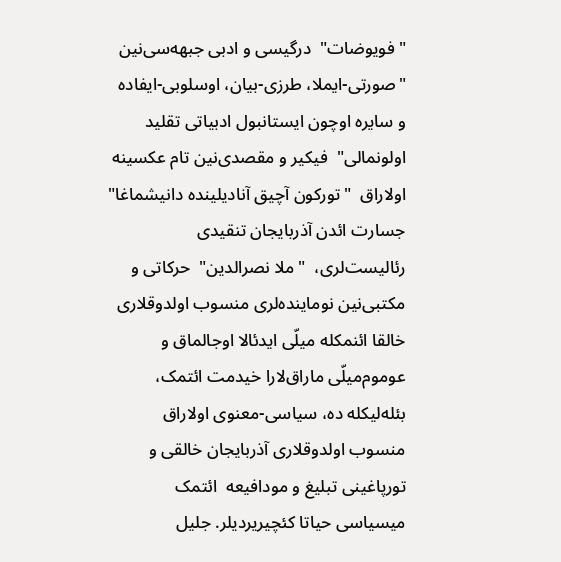"فویوضات‌"  درگیسی و ادبی جبهه‌سی‌نین  "صورتی-ایملا، طرزی-بیان، اوسلوبی-ایفاده و سایره اوچون ایستانبول ادبیاتی تقلید اولونمالی‌"  فیکیر و مقصدی‌نین تام عکسینه اولاراق  "تورکون آچیق آنادیلینده دانیشماغا‌"  جسارت ائدن آذربایجان تنقیدی رئالیست‌لری،  "ملا نصرالدین"  حرکاتی و مکتبی‌نین نوماینده‌لری منسوب اولدوقلاری خالقا ائنمکله میلّی ایدئالا اوجالماق و عوموم‌میلّی ماراق‌لارا خیدمت ائتمک، بئله‌لیکله ده، سیاسی-معنوی اولاراق منسوب اولدوقلاری آذربایجان خالقی و تورپاغینی تبلیغ و مودافیعه  ائتمک میسیاسی حیاتا کئچیریردیلر. جلیل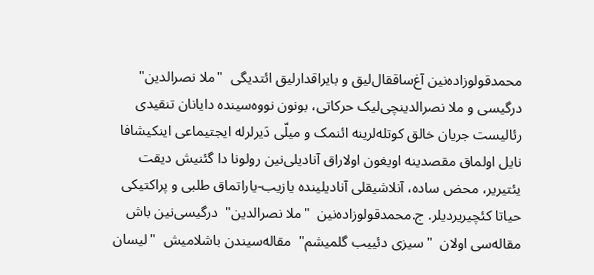محمدقولوزاده‌نین آغ‌ساققال‌لیق و بایراقدارلیق ائتدیگی  "ملا نصرالدین"  درگیسی و ملا نصرالدینچی‌لیک حرکاتی، بونون نووه‌سینده دایانان تنقیدی رئالیست جریان خالق کوتله‌لرینه ائنمک و میلّی دَیرلرله ایجتیماعی اینکیشافا نایل اولماق مقصدینه اویغون اولاراق آنا‌دیلی‌نین رولونا دا گئنیش دیقت یئتیریر، محض ساده، آنلاشیقلی آنادیلینده یازیب-یاراتماق طلبی و پراکتیکی حیاتا کئچیریردیلر. ج.محمدقولوزاده‌نین  "ملا نصرالدین"  درگیسی‌نین باش مقاله‌سی اولان  "سیزی دئییب گلمیشم‌"  مقاله‌سیندن باشلامیش  "لیسان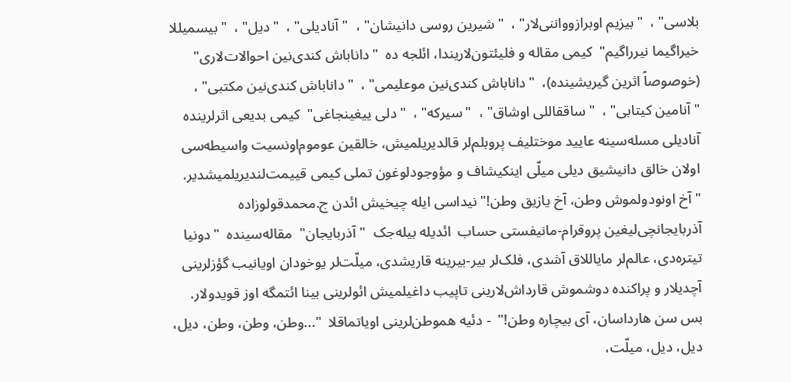بلاسی‌" ،  "بیزیم اوبرازوواننی‌لار‌" ،  "شیرین روسی دانیشان‌" ،  "آنادیلی‌" ،  "دیل‌" ،  "بیسمیللا خیراگیما نیرراگیم‌"  کیمی مقاله و فلیئتون‌لاریندا، ائلجه ده  "داناباش کندی‌نین احوالات‌لاری‌"  (خوصوصاً اثرین گیریشینده)،  "داناباش کندی‌نین موعلیمی‌" ،  "داناباش کندی‌نین مکتبی‌" ،  "آنامین کیتابی‌" ،  "ساققاللی اوشاق‌" ،  "سیرکه‌" ،  "دلی ییغینجاغی‌"  کیمی بدیعی اثرلرینده آنادیلی مسله‌سینه عایید موختلیف پروبلم‌لر قالدیریلمیش، خالقین عوموم‌اونسیت واسیطه‌سی اولان خالق دانیشیق دیلی میلّی اینکیشاف و مؤوجودلوغون تملی کیمی قییمت‌لندیریلمیشدیر.  "آخ اونودولموش وطن، آخ یازیق وطن!" نیداسی ایله چیخیش ائدن ج.محمدقولوزاده آذربایجانچی‌لیغین پروقرام-مانیفستی حساب  ائدیله بیله‌جک  "آذربایجان‌"  مقاله‌سینده  "دونیا تیتره‌دی، عالم‌لر مایاللاق آشدی، فلک‌لر بیر-بیرینه قاریشدی، میلّت‌لر یوخودان اویانیب گؤزلرینی آچدیلار و پراکنده دوشموش قارداش‌لارینی تاپیب داغیلمیش ائولرینی بینا ائتمگه اوز قویدولار. بس سن هارداسان، آی بیچاره وطن!"  - دئیه هموطن‌لرینی اویاتماقلا  "...وطن، وطن، وطن، دیل، دیل، دیل، میلّت،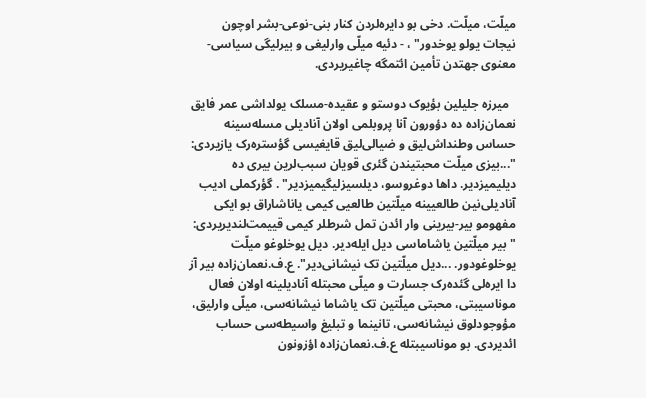میلّت، میلّت. دخی بو دایره‌لردن کنار بنی-نوعی-بشر اوچون نیجات یولو یوخدور‌" ، - دئیه میلّی وارلیغی و بیرلیگی سیاسی-معنوی جهتدن تأمین ائتمگه چاغیریردی.

  میرزه جلیلین بؤیوک دوستو و عقیده-مسلک یولداشی عمر فایق نعمان‌زاده ده دؤورون آنا پروبلمی اولان آنادیلی مسله‌سینه حساس وطنداش‌لیق و ضیالی‌لیق قایغیسی گؤستره‌رک یازیردی:  "...بیزی میلّت محبتیندن گئری قویان سبب‌لرین بیری ده دیلیمیزدیر. داها دوغروسو، دیلسیزلیگیمیزدیر‌" . گؤرکملی ادیب آنادیلی‌نین طالعیینه میلّتین طالعیی کیمی یاناشاراق بو ایکی مفهومو بیر-بیرینی وار ائدن تمل شرطلر کیمی قییمت‌لندیریردی:  "بیر میلّتین یاشاماسی دیل ایله‌دیر. دیل یوخلوغو میلّت یوخلوغودور. ...دیل میلّتین تک نیشانی‌دیر‌". ع.ف.نعمان‌زاده بیر آز دا ایره‌لی گئده‌رک جسارت و میلّی محبتله آنادیلینه اولان فعال موناسیبتی، محبتی میلّتین تک یاشاما نیشانه‌سی، میلّی وارلیق، مؤوجودلوق نیشانه‌سی، تانینما و تبلیغ واسیطه‌سی حساب ائدیردی. بو موناسیبتله ع.ف.نعمان‌زاده اؤزونون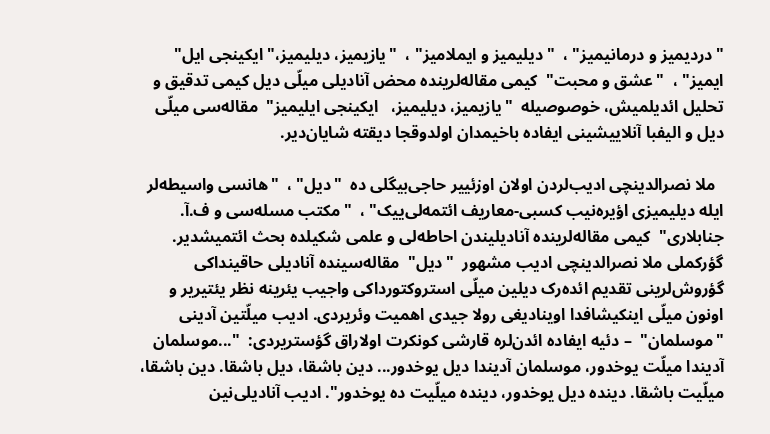"دردیمیز و درمانیمیز‌" ،  "دیلیمیز و ایملامیز‌" ،  "یازیمیز، دیلیمیز،" ایکینجی ایل" ایمیز" ،  "عشق و محبت‌"  کیمی مقاله‌لرینده محض آنادیلی میلّی دیل کیمی تدقیق و تحلیل ائدیلمیش، خوصوصیله  "یازیمیز، دیلیمیز،   ایکینجی ایلیمیز‌"  مقاله‌سی میلّی دیل و الیفبا آنلاییشینی ایفاده باخیمدان اولدوقجا دیقته‌ ‌شایان‌دیر.

  ملا نصرالدینچی ادیب‌لردن اولان اوزئییر حاجی‌بیگلی ده  "دیل" ،  "هانسی واسیطه‌لر ایله دیلیمیزی اؤیره‌نیب کسبی-معاریف ائتمه‌لی‌ییک‌" ،  "مکتب مسله‌سی و ف.آ. جنابلاری‌"  کیمی مقاله‌لرینده آنادیلیندن احاطه‌لی و علمی شکیلده بحث ائتمیشدیر. گؤرکملی ملا نصرالدینچی ادیب مشهور  "دیل‌"  مقاله‌سینده آنادیلی حاقینداکی گؤروش‌لرینی تقدیم ائده‌رک دیلین میلّی استروکتورداکی واجیب یئرینه نظر یئتیریر و اونون میلّی اینکیشافدا اوینادیغی رولا جیدی اهمیت وئریردی. ادیب میلّتین آدینی  "موسلمان‌"  – دئیه ایفاده ائدن‌لره قارشی کونکرت اولاراق گؤستریردی:  "...موسلمان آدیندا میلّت یوخدور، موسلمان آدیندا دیل یوخدور... دین باشقا، دیل باشقا. دین باشقا، میلّیت باشقا. دینده دیل یوخدور، دینده میلّیت ده یوخدور‌". ادیب آنادیلی‌نین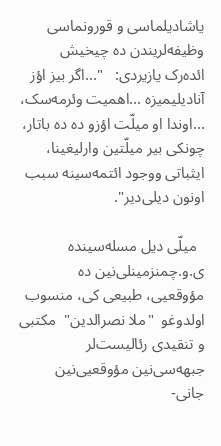یاشادیلماسی و قورونماسی وظیفه‌لریندن ده چیخیش ائده‌رک یازیردی:   "...اگر بیز اؤز آنادیلیمیزه ...اهمیت وئرمه‌سک، ...اوندا او میلّت اؤزو ده ده باتار، چونکی بیر میلّتین وارلیغینا، ایثباتی ووجود ائتمه‌سینه سبب اونون دیلی‌دیر‌".

  میلّی دیل مسله‌سینده ی.و.چمنزمینلی‌نین ده مؤوقعیی، طبیعی کی، منسوب اولدوغو  "ملا نصرالدین"  مکتبی و تنقیدی رئالیست‌لر جبهه‌سی‌نین مؤوقعیی‌نین جانی-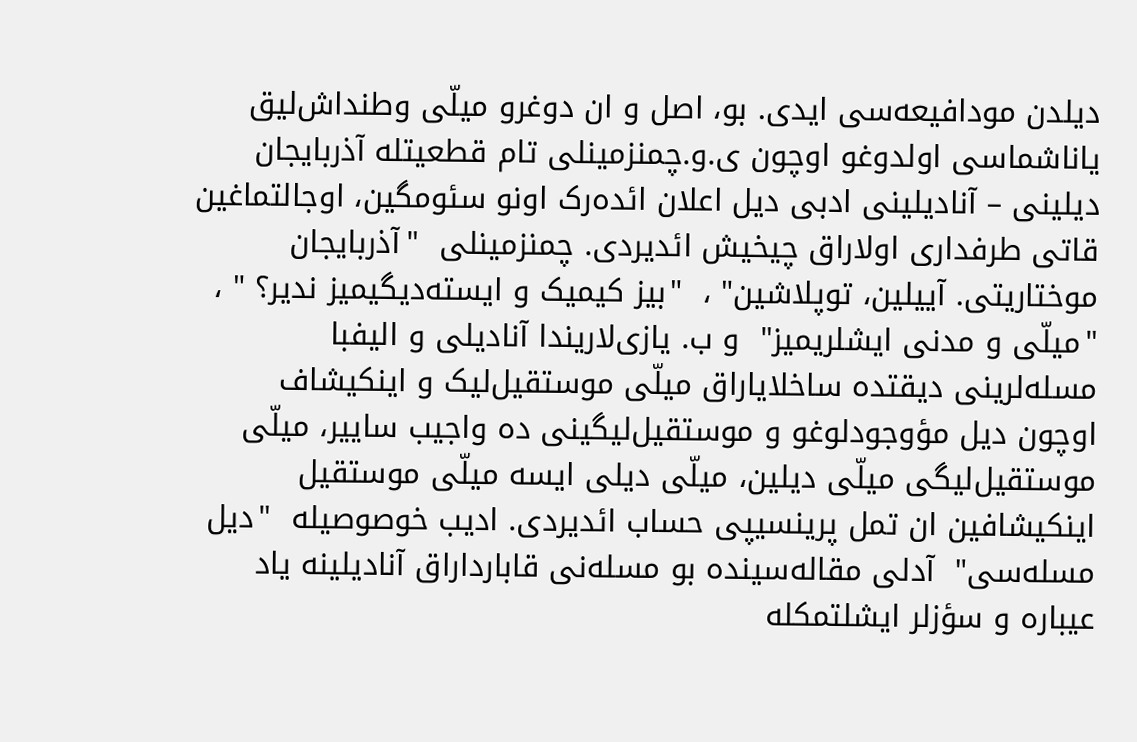دیلدن مودافیعه‌سی ایدی. بو، اصل و ان دوغرو میلّی وطنداش‌لیق یاناشماسی اولدوغو اوچون ی.و.چمنزمینلی تام قطعیتله آذربایجان دیلینی – آنادیلینی ادبی دیل اعلان ائده‌رک اونو سئومگین، اوجالتماغین قاتی طرفداری اولاراق چیخیش ائدیردی. چمنزمینلی  "آذربایجان موختاریتی. آییلین، توپلاشین‌" ،  "بیز کیمیک و ایسته‌دیگیمیز ندیر؟ " ،  "میلّی و مدنی ایشلریمیز‌"  و ب. یازی‌لاریندا آنادیلی و الیفبا مسله‌لرینی دیقتده ساخلایاراق میلّی موستقیل‌لیک و اینکیشاف اوچون دیل مؤوجودلوغو و موستقیل‌لیگینی ده واجیب ساییر، میلّی موستقیل‌لیگی میلّی دیلین، میلّی دیلی ایسه میلّی موستقیل اینکیشافین ان تمل پرینسیپی حساب ائدیردی. ادیب خوصوصیله  "دیل مسله‌سی‌"  آدلی مقاله‌سینده بو مسله‌نی قابارداراق آنادیلینه یاد عیباره و سؤزلر ایشلتمکله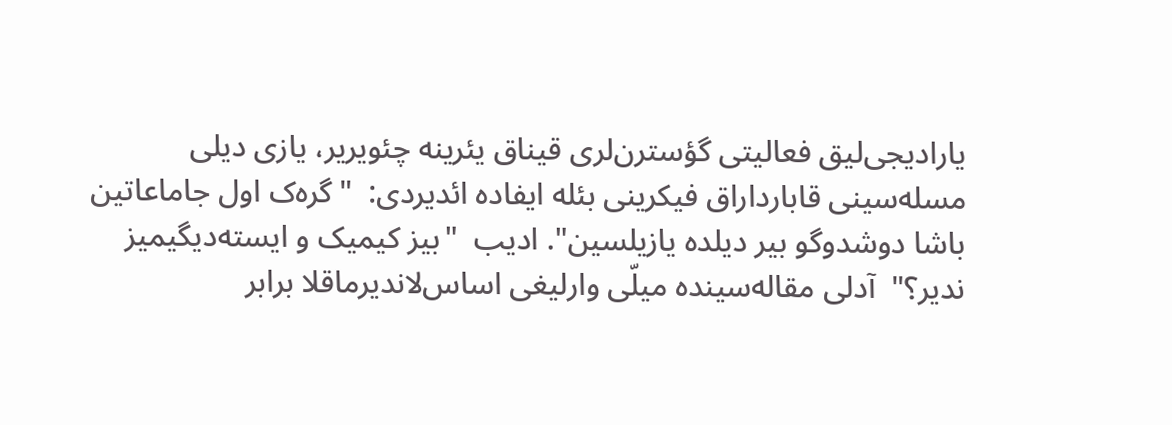یارادیجی‌لیق فعالیتی گؤسترن‌لری قیناق یئرینه چئویریر، یازی دیلی مسله‌سینی قابارداراق فیکرینی بئله ایفاده ائدیردی:  " گره‌ک اول جاماعاتین باشا دوشدوگو بیر دیلده یازیلسین‌". ادیب  "بیز کیمیک و ایسته‌دیگیمیز ندیر؟‌"  آدلی مقاله‌سینده میلّی وارلیغی اساس‌لاندیرماقلا برابر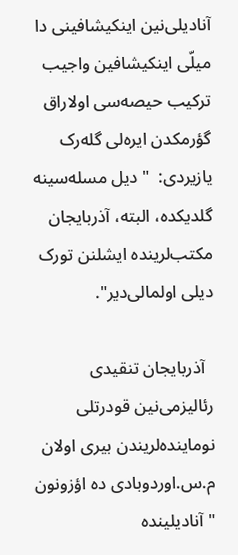آنادیلی‌نین اینکیشافینی دا میلّی اینکیشافین واجیب ترکیب حیصه‌سی اولاراق گؤرمکدن ایره‌لی گله‌رک یازیردی:  " دیل مسله‌سینه گلدیکده، البته، آذربایجان مکتب‌لرینده ایشلنن تورک دیلی اولمالی‌دیر‌".

  آذربایجان تنقیدی رئالیزمی‌نین قودرتلی نوماینده‌لریندن بیری اولان م.س.اوردوبادی ده اؤزونون  "آنادیلینده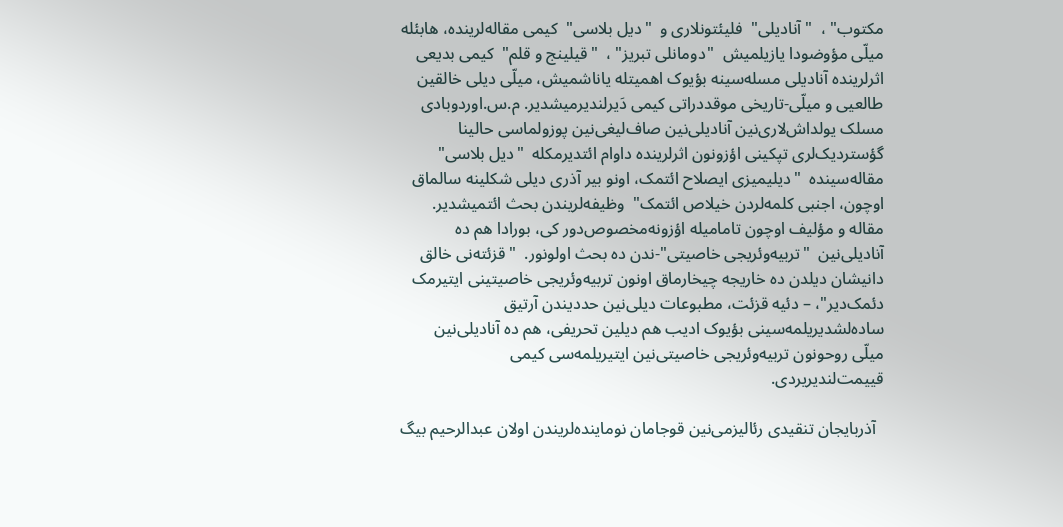مکتوب‌" ،  "آنادیلی‌"  فلیئتونلاری و  "دیل بلاسی‌"  کیمی مقاله‌لرینده، هابئله میلّی مؤوضودا یازیلمیش  "دومانلی تبریز‌" ،  "قیلینج و قلم‌"  کیمی بدیعی اثرلرینده آنادیلی مسله‌سینه بؤیوک اهمیتله یاناشمیش، میلّی دیلی خالقین طالعیی و میلّی-تاریخی موقددراتی کیمی دَیرلندیرمیشدیر. م.س.اوردوبادی مسلک یولداش‌لاری‌نین آنادیلی‌نین صاف‌لیغی‌نین پوزولماسی حالینا گؤستردیک‌لری تپکینی اؤزونون اثرلرینده داوام ائتدیرمکله  "دیل بلاسی‌"  مقاله‌سینده  "دیلیمیزی ایصلاح ائتمک، اونو بیر آذری دیلی شکلینه سالماق اوچون، اجنبی کلمه‌لردن خیلاص ائتمک‌"  وظیفه‌لریندن بحث ائتمیشدیر. مقاله و مؤلیف اوچون تامامیله اؤزونه‌مخصوص‌دور کی، بورادا هم ده آنادیلی‌نین  "تربیه‌وئریجی خاصیتی‌"-ندن ده بحث اولونور.  "قزئته‌نی خالق دانیشان دیلدن ده خاریجه چیخارماق اونون تربیه‌وئریجی خاصیتینی ایتیرمک دئمک‌دیر‌"، – دئیه قزئت، مطبوعات دیلی‌نین حددیندن آرتیق ساده‌لشدیریلمه‌سینی بؤیوک ادیب هم دیلین تحریفی، هم ده آنادیلی‌نین میلّی روحونون تربیه‌وئریجی خاصیتی‌نین ایتیریلمه‌سی کیمی قییمت‌لندیریردی.

  آذربایجان تنقیدی رئالیزمی‌نین قوجامان نوماینده‌لریندن اولان عبدالرحیم ‌بیگ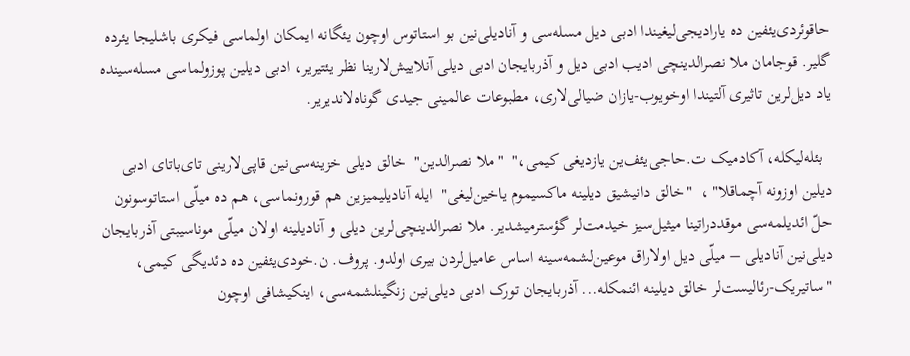حاقوئردی‌یئفین ده یارادیجی‌لیغیندا ادبی دیل مسله‌سی و آنادیلی‌نین بو استاتوس اوچون یئگانه ایمکان اولماسی فیکری باشلیجا یئرده گلیر. قوجامان ملا نصرالدینچی ادیب ادبی دیل و آذربایجان ادبی دیلی آنلاییش‌لارینا نظر یئتیریر، ادبی دیلین پوزولماسی مسله‌سینده یاد دیل‌لرین تاثیری آلتیندا اوخویوب-یازان ضیالی‌لاری، مطبوعات عالمینی جیدی گوناه‌لاندیریر.

  بئله‌لیکله، آکادمیک ت.حاجی‌یئف‌ین یازدیغی کیمی،"  "ملا نصرالدین"  خالق دیلی خزینه‌سی‌نین قاپی‌لارینی تای‌باتای ادبی دیلین اوزونه آچماقلا" ،  "خالق دانیشیق دیلینه ماکسیموم یاخین‌لیغی"  ایله آنادیلیمیزین هم قورونماسی، هم ده میلّی استاتوسونون حلّ ائدیلمه‌سی موقددراتینا میثیل‌سیز خیدمت‌لر گؤسترمیشدیر. ملا نصرالدینچی‌لرین دیلی و آنادیلینه اولان میلّی موناسیبتی آذربایجان دیلی‌نین آنادیلی – میلّی دیل اولاراق موعین‌لشمه‌سینه اساس عامیل‌لردن بیری اولدو. پروف. ن.خودی‌یئفین ده دئدیگی کیمی،  "ساتیریک-رئالیست‌لر خالق دیلینه ائنمکله... آذربایجان تورک ادبی دیلی‌نین زنگینلشمه‌سی، اینکیشافی اوچون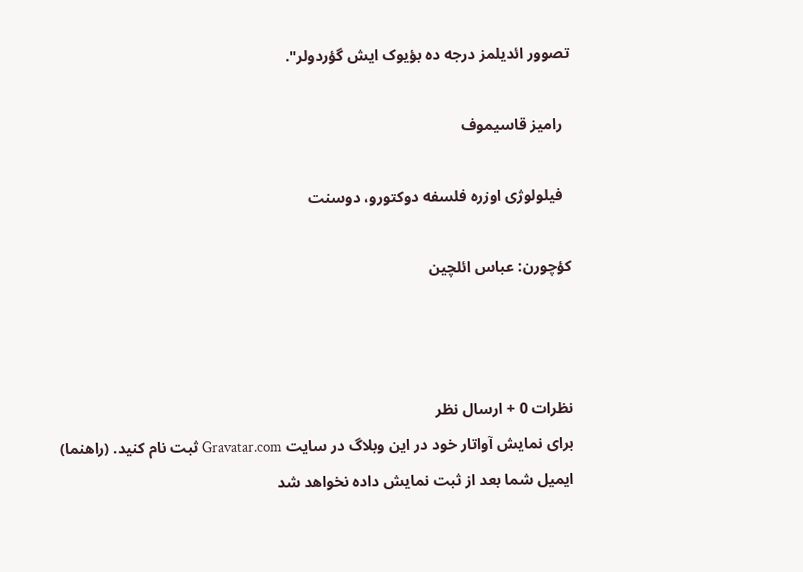تصوور ائدیلمز درجه ده بؤیوک ایش گؤردولر".

  رامیز قاسیموف

  فیلولوژی اوزره فلسفه دوکتورو، دوسنت

کؤچورن‌: عباس ائلچین



نظرات 0 + ارسال نظر
برای نمایش آواتار خود در این وبلاگ در سایت Gravatar.com ثبت نام کنید. (راهنما)
ایمیل شما بعد از ثبت نمایش داده نخواهد شد